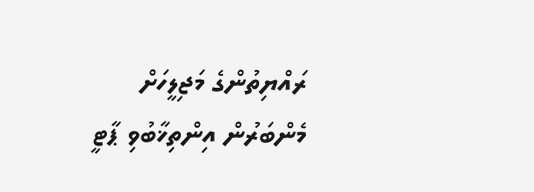ރައްޔިތުންގެ މަޖިލީހަށް މެންބަރުން އިންތިޚާބުވި ޕާޓީ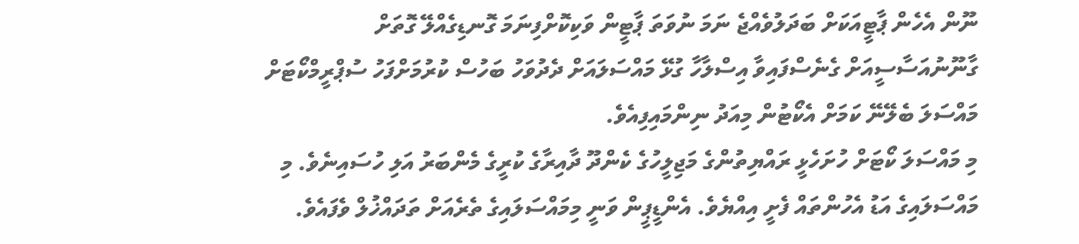ނޫން އެހެން ޕާޓީއަކަށް ބަދަލުވެއްޖެ ނަމަ ނުވަތަ ޕާޓީން ވަކިކޮށްފިނަމަ ގޮނޑިގެއްލޭ ގޮތަށް ގާނޫނުއަސާސީއަށް ގެނެސްފައިވާ އިސްލާހާ ގުޅޭ މައްސަލައަށް ދެދުވަހު ބަހުސް ކުރުމަށްފަހު ސުޕްރީމްކޯޓަށް މައްސަލަ ބެލޭނޭ ކަމަށް އެކޯޓުން މިއަދު ނިންމައިފިއެވެ.
މި މައްސަލަ ކޯޓަށް ހުށަހެޅީ ރައްޔިތުންގެ މަޖިލީހުގެ ކެންދޫ ދާއިރާގެ ކުރީގެ މެންބަރު އަލި ހުސައިނެވެ. މި މައްސަލައިގެ އަޑު އެހުންތައް ފެށީ އިއްޔެވެ. އެންޑީޕީން ވަނީ މިމައްސަލައިގެ ތެރެއަށް ތަދައްޚުލް ވެފައެވެ.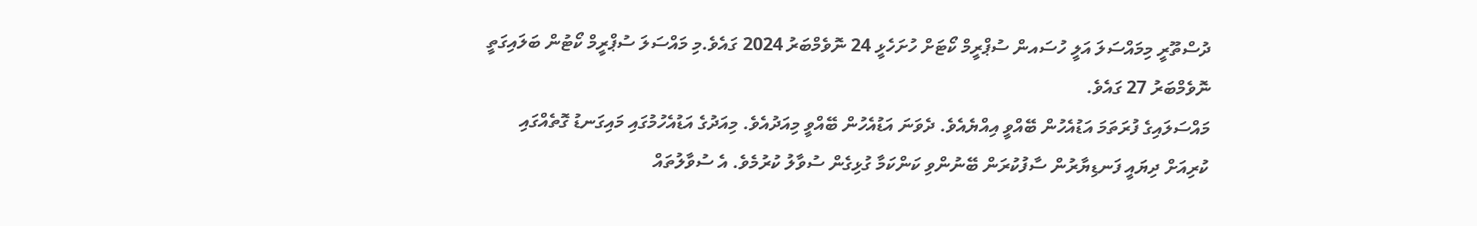ދުސްތޫރީ މިމައްސަލަ އަލީ ހުސައން ސުޕްރީމް ކޯޓަށް ހުށަހެޅީ 24 ނޮވެމްބަރު 2024 ގައެވެ.މި މައްސަލަ ސުޕްރީމް ކޯޓުން ބަލައިގަތީ ނޮވެމްބަރު 27 ގައެވެ.
މައްސަލައިގެ ފުރަތަމަ އަޑުއެހުން ބޭއްވީ އިއްޔެއެވެ. ދެވަނަ އަޑުއެހުން ބޭއްވީ މިއަދުއެވެ. މިއަދުގެ އަޑުއެހުމުގައި މައިގަނޑު ގޮތެއްގައި ކުރިއަށް ދިޔައީ ފަނޑިޔާރުން ސާފުކުރަން ބޭނުންވި ކަންކަމާ ގުޅިގެން ސުވާލު ކުރުމެވެ. އެ ސުވާލުތައް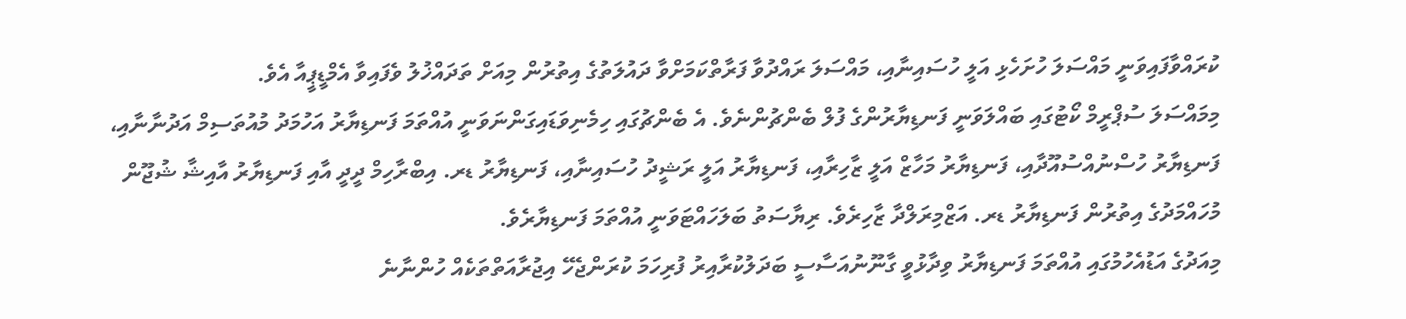ކުރައްވާފައިވަނީ މައްސަލަ ހުށަހެޅި އަލީ ހުސައިނާއި، މައްސަލަ ރައްދުވާ ފަރާތްކަމަށްވާ ދައުލަތުގެ އިތުރުން މިއަށް ތަދައްޚުލު ވެފައިވާ އެމްޑީޕީއާ އެވެ.
މިމައްސަލަ ސުޕްރީމް ކޯޓުގައި ބައްލަވަނީ ފަނޑިޔާރުންގެ ފުލް ބެންޗުންނެވެ. އެ ބެންޗުގައި ހިމެނިވަޑައިގަންނަވަނީ އުއްތަމަ ފަނޑިޔާރު އަހުމަދު މުއުތަސިމް އަދުނާނާއި، ފަނޑިޔާރު ހުސްނުއްސުއޫދާއި، ފަނޑިޔާރު މަހާޒް އަލީ ޒާހިރާއި، ފަނޑިޔާރު އަލީ ރަޝީދު ހުސައިނާއި، ފަނޑިޔާރު ޑރ. އިބްރާހިމް ދީދީ އާއި ފަނޑިޔާރު އާއިޝާ ޝުޖޫން މުހައްމަދުގެ އިތުރުން ފަނޑިޔާރު ޑރ. އަޒްމިރަލްދާ ޒާހިރެވެ. ރިޔާސަތު ބަލަހައްޓަވަނީ އުއްތަމަ ފަނޑިޔާރެވެ.
މިއަދުގެ އަޑުއެހުމުގައި އުއްތަމަ ފަނޑިޔާރު ވިދާޅުވީ ގާނޫނުއަސާސީ ބަދަލުކުރާއިރު ފުރިހަމަ ކުރަންޖެހޭ އިޖުރާއަތްތަކެއް ހުންނާނެ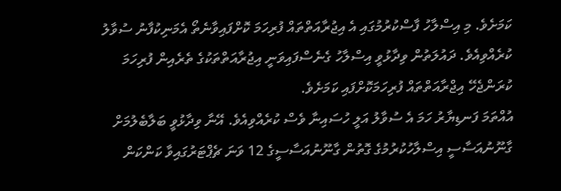ކަމަށެވެ. މި އިސްލާހު ފާސްކުރުމުގައި އެ އިޖުރާއަތްތައް ފުރިހަމަ ކޮށްފައިވާނެތޯ އެމަނިކުފާނު ސުވާލު ކުރެއްވިއެވެ. ދައުލަތުން ވިދާޅުވީ އިސްލާހު ގެނެސްފައިވަނީ އިޖުރާއަތްތަކުގެ ތެރެއިން ފުރިހަމަ ކުރަންޖެހޭ އިޖްރާއަތްތައް ފުރިހަމަކޮށްފައި ކަމަށެވެ.
އުއްތަމަ ފަނޑިޔާރު ހަމަ އެ ސުވާލު އަލީ ހުސައިނާ ވެސް ކުރެއްވިއެވެ. އޭނާ ވިދާޅުވީ ބަލާބެލުމަށް ގާނޫނުއަސާސީ އިސްލާހުކުރުމުގެ ގޮތުން ގާނޫނުއަސާސީގެ 12 ވަނަ ޗެޕްޓަރުގައިވާ ކަންކަން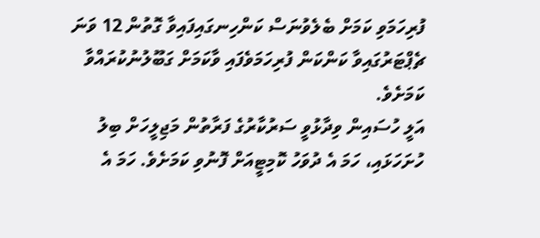ފުރިހަމަވި ކަމަށް ބެލެވުނަސް ކަންހިނގައިފައިވާ ގޮތުން 12 ވަނަ ޗެޕްޓަރުގައިވާ ކަންކަން ފުރިހަމަވެފައި ވާކަމަށް ގަބޫލުނުކުރައްވާ ކަމަށެވެ.
އަލީ ހުސައިން ވިދާޅުވީ ސަރުކާރުގެ ފަރާތުން މަޖިލީހަށް ބިލު ހުށަހަޅައި، ހަމަ އެ ދުވަހު ކޮމިޓީއަށް ފޮނުވި ކަމަށެވެ. ހަމަ އެ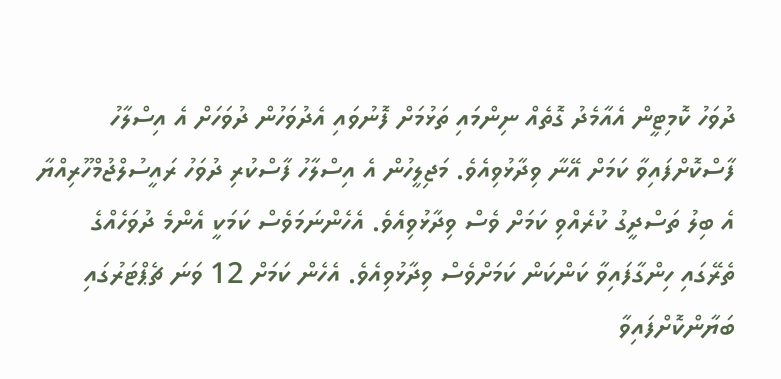ދުވަހު ކޮމިޓީން އެއާމެދު ގޮތެއް ނިންމައި ތަޅުމަށް ފޮނުވައި އެދުވަހުން ދުވަހަށް އެ އިސްލާހު ފާސްކޮށްފައިވާ ކަމަށް އޭނާ ވިދާޅުވިއެވެ. މަޖިލީހުން އެ އިސްލާހު ފާސްކުރި ދުވަހު ރައީސުލްޖުމްހޫރިއްޔާ އެ ބިލު ތަސްދީގު ކުރެއްވި ކަމަށް ވެސް ވިދާޅުވިއެވެ. އެހެންނަމަވެސް ކަމަކީ އެންމެ ދުވަހެއްގެ ތެރޭގައި ހިންގާފައިވާ ކަންކަން ކަމަށްވެސް ވިދާޅުވިއެވެ. އެހެން ކަމަށް 12 ވަނަ ޗެޕްޓަރުގައި ބަޔާންކޮށްފައިވާ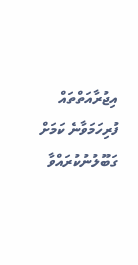އިޖުރާއަތްތައް ފުރިހަމަވާނެ ކަމަށް ގަބޫލުނުކުރައްވާ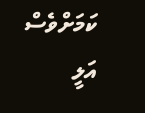ކަމަށްވެސް އަލީ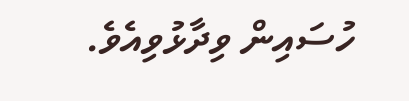ހުސައިން ވިދާޅުވިއެވެ.